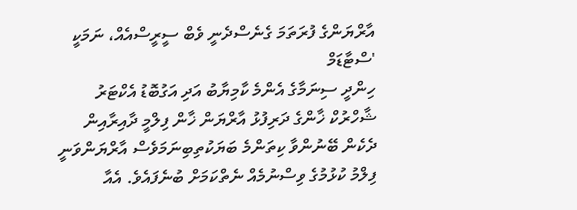އާރްޔަންގެ ފުރަތަމަ ގެނެސްދެނީ ވެބް ސީރީސްއެއް، ނަމަކީ 'ސްޓާޑަމް
ހިންދީ ސިނަމާގެ އެންމެ ކާމިޔާބު އަދި އަގުބޮޑު އެކްޓަރު ޝާހްރުކް ޚާންގެ ދަރިފުޅު އާރްޔަން ޚާން ފިލްމީ ދާއިރާއިން ދެކެން ބޭނުންވާ ކިތަންމެ ބަޔަކުތިބިނަމަވެސް އާރްޔަންވަނީ ފިލްމު ކުޅުމުގެ ވިސްނުމެއް ނެތްކަމަށް ބުނެފައެވެ. އެއާ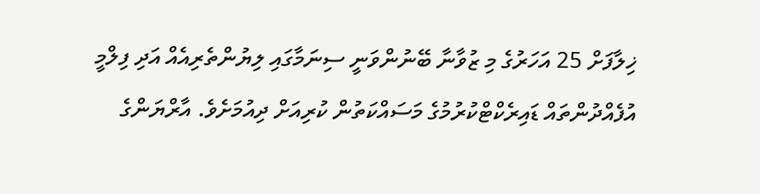ޚިލާފަށް 25 އަހަރުގެ މި ޒުވާނާ ބޭނުންވަނީ ސިނަމާގައި ލިޔުންތެރިއެއް އަދި ފިލްމީ އުފެއްދުންތައް ޑައިރެކްޓްކުރުމުގެ މަސައްކަތުން ކުރިއަށް ދިއުމަށެވެ. އާރްޔަންގެ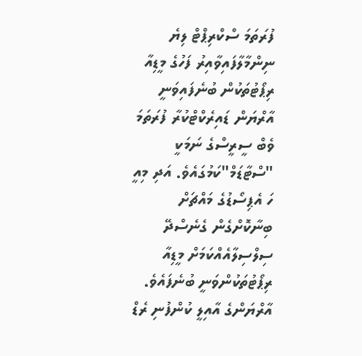ފުރަތަމަ ސްކްރިޕްޓް ލިޔެ ނިންމާލާފައިވާއިރު ފަހުގެ މީޑިއާ ރިޕޯޓުތަކުން ބުނެފައިވަނީ އާރްޔަން ޑައިރެކްޓްކުރާ ފުރަތަމަ ވެބް ސީރީސްގެ ނަމަކީ "ސްޓާޑަމް"ކަމުގައެވެ. އަދި މިއީ ހަ އެޕިސޯޑުގެ މައްޗަށް ބިނާކޮށްގެން ގެނެސްދޭ ސިލްސިލާއެއްކަމަށް މީޑިއާ ރިޕޯޓުތަކުންވަނީ ބުނެފައެވެ. އާރްޔަންގެ އާއިލީ ކުންފުނި ރެޑް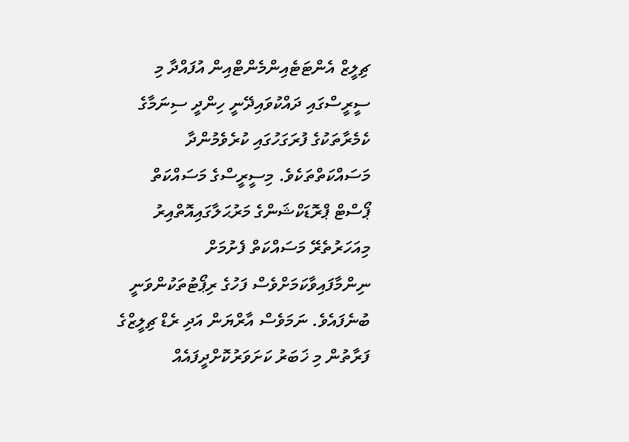ޗިލީޒް އެންޓަޓެއިންމެންޓްއިން އުފައްދާ މި ސީރީސްގައި ދައްކުވައިދޭނީ ހިންދީ ސިނަމާގެ ކެމެރާތަކުގެ ފުރަގަހުގައި ކުރެވެމުންދާ މަސައްކަތްތަކެވެ. މިސީރީސްގެ މަސައްކަތް ޕޯސްޓް ޕްރޮޑަކްޝަންގެ މަރުޙަލާގައިއޮތްއިރު މިއަހަރުތެރޭ މަސައްކަތް ފެށުމަށް ނިންމާފައިވާކަމަށްވެސް ފަހުގެ ރިޕޯޓުތަކުންވަނީ ބުނެފައެވެ. ނަމަވެސް އާރްޔަން އަދި ރެޑް ޗިލީޒްގެ ފަރާތުން މި ޚަބަރު ކަށަވަރުކޮށްދީފައެއް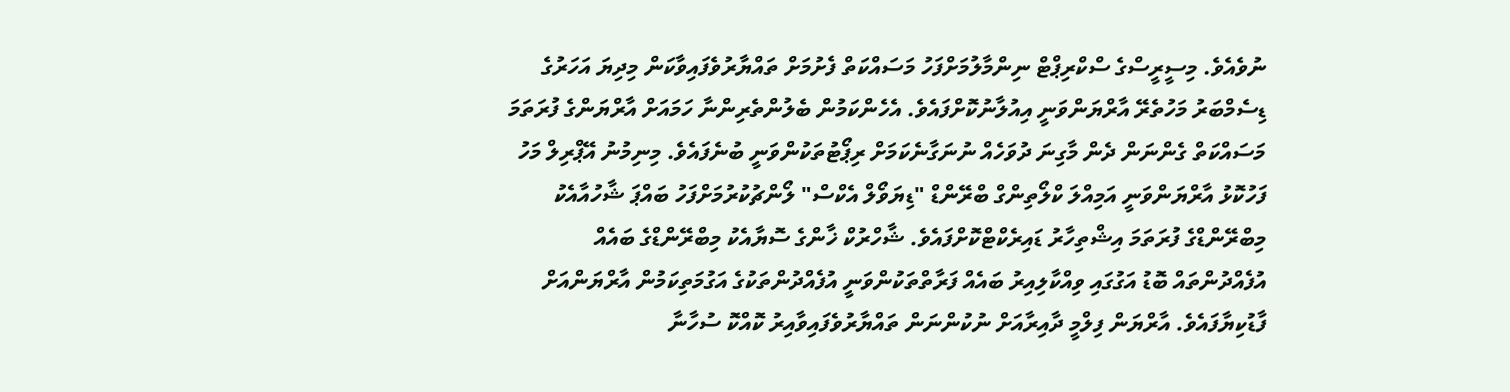ނުވެއެވެ. މިސީރީސްގެ ސްކްރިޕްޓް ނިންމާލުމަށްފަހު މަސައްކަތް ފެށުމަށް ތައްޔާރުވެފައިވާކަން މިދިޔަ އަހަރުގެ ޑިސެމްބަރު މަހުތެރޭ އާރްޔަންވަނީ އިއުލާނުކޮށްފައެވެ. އެހެންކަމުން ބެލުންތެރިންނާ ހަމައަށް އާރްޔަންގެ ފުރަތަމަ މަސައްކަތް ގެންނަން ދެން މާގިނަ ދުވަހެއް ނުނަގާނެކަމަށް ރިޕޯޓުތަކުންވަނީ ބުނެފައެވެ. މިނިމުނު އޭޕްރިލް މަހު ފަހުކޮޅު އާރްޔަންވަނީ އަމިއްލަ ކްލޯތިންގް ބްރޭންޑް "ޑިޔަވޯލް އެކްސް" ލޯންޗުކުރުމަށްފަހު ބައްޕަ ޝާހުއާއެކު މިބްރޭންޑްގެ ފުރަތަމަ އިޝްތިހާރު ޑައިރެކްޓްކޮށްފައެވެ. ޝާހްރުކް ޚާންގެ ސޮޔާއެކު މިބްރޭންޑްގެ ބައެއް އުފެއްދުންތައް ބޮޑު އަގުގައި ވިއްކާލިއިރު ބައެއް ފަރާތްތަކުންވަނީ އުފެއްދުންތަކުގެ އަގުމަތިކަމުން އާރްޔަންއަށް ފާޑުކިޔާފައެވެ. އާރްޔަން ފިލްމީ ދާއިރާއަށް ނުކުންނަން ތައްޔާރުވެފައިވާއިރު ކޮއްކޮ ސުހާނާ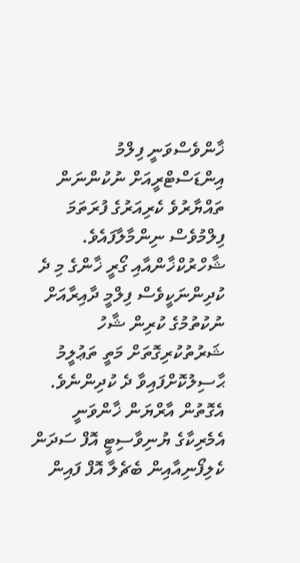ޚާންވެސްވަނީ ފިލްމު އިންޑަސްޓްރީއަށް ނުކުންނަން ތައްޔާރުވެ ކެރިއަރުގެ ފުރަތަމަ ފިލްމުވެސް ނިންމާލާފައެވެ. ޝާހްރުކްޚާންއާއި ގޯރީ ޚާންގެ މި ދެ ކުދިންނަކީވެސް ފިލްމީ ދާއިރާއަށް ނުކުތުމުގެ ކުރިން ޝާހު ޝަރުތުކުރިގޮތަށް މަތީ ތަޢުލީމު ޙާސިލުކޮށްފައިވާ ދެ ކުދިންނެވެ. އެގޮތުން އާރްޔަން ޚާންވަނީ އެމެރިކާގެ ޔުނިވާސިޓީ އޮފް ސަދަން ކެލިފޯނިއާއިން ބެޗެލާ އޮފް ފައިން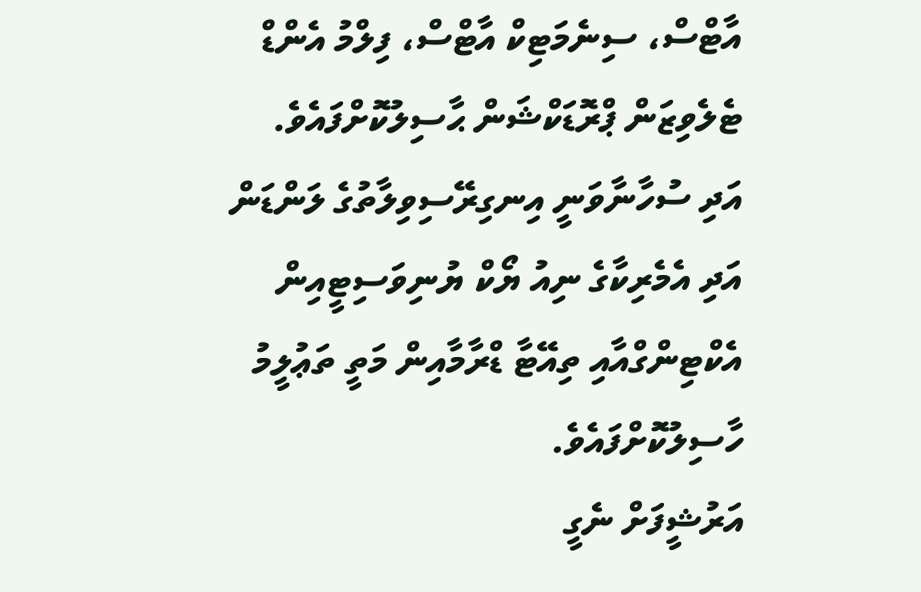އާޓްސް، ސިނެމަޓިކް އާޓްސް، ފިލްމު އެންޑް ޓެލެވިޒަން ޕްރޮޑަކްޝަން ޙާސިލުކޮށްފައެވެ. އަދި ސުހާނާވަނީ އިނގިރޭސިވިލާތުގެ ލަންޑަން އަދި އެމެރިކާގެ ނިއު ޔޯކް ޔުނިވަސިޓީއިން އެކްޓިންގްއާއި ތިއޭޓާ ޑްރާމާއިން މަތީ ތަޢުލީމު ހާސިލުކޮށްފައެވެ.
އަރުޝީފަށް ނެގީ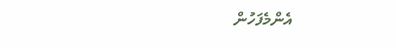އެންމެފަހުން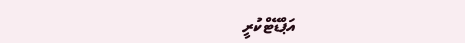އަޕްޑޭޓްކުރީ